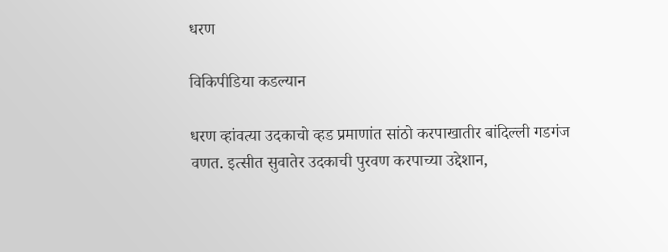धरण

विकिपीडिया कडल्यान

धरण व्हांवत्या उदकाचो व्हड प्रमाणांत सांठो करपाखातीर बांदिल्ली गडगंज वणत. इत्सीत सुवातेर उदकाची पुरवण करपाच्या उद्देशान,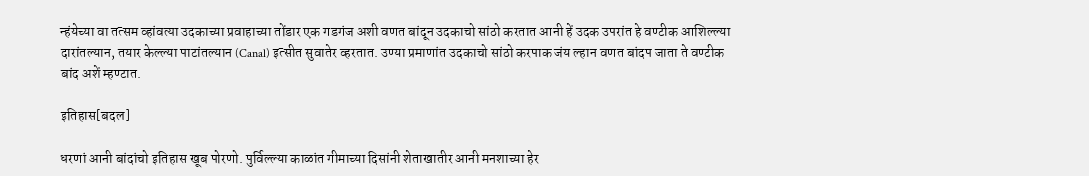न्हंयेच्या वा तत्सम व्हांवत्या उदकाच्या प्रवाहाच्या तोंडार एक गडगंज अशी वणत बांदून उदकाचो सांठो करतात आनी हें उदक उपरांत हे वण्टीक आशिल्ल्या दारांतल्यान, तयार केल्ल्या पाटांतल्यान (Canal) इत्सीत सुवातेर व्हरतात. उण्या प्रमाणांत उदकाचो सांठो करपाक जंय ल्हान वणत बांदप जाता ते वण्टीक बांद अशें म्हण्टात.

इतिहास[बदल]

धरणां आनी बांदांचो इतिहास खूब पोरणो. पुर्विल्ल्या काळांत गीमाच्या दिसांनी शेताखातीर आनी मनशाच्या हेर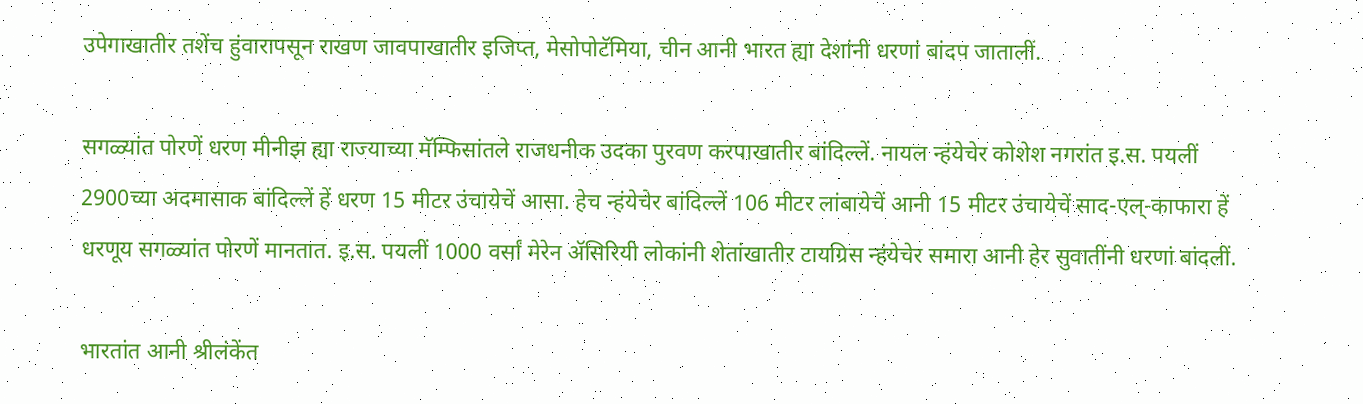उपेगाखातीर तशेंच हुंवारापसून राखण जावपाखातीर इजिप्त, मेसोपोटॅमिया, चीन आनी भारत ह्या देशांनी धरणां बांदप जातालीं.

सगळ्यांत पोरणें धरण मीनीझ ह्या राज्याच्या मॅम्फिसांतले राजधनीक उदका पुरवण करपाखातीर बांदिल्लें. नायल न्हंयेचेर कोशेश नगरांत इ.स. पयलीं 2900च्या अदमासाक बांदिल्लें हें धरण 15 मीटर उंचायेचें आसा. हेच न्हंयेचेर बांदिल्लें 106 मीटर लांबायेचें आनी 15 मीटर उंचायेचें साद-एल्-काफारा हें धरणूय सगळ्यांत पोरणें मानतात. इ.स. पयलीं 1000 वर्सां मेरेन ॲसिरियी लोकांनी शेतांखातीर टायग्रिस न्हंयेचेर समारा आनी हेर सुवातींनी धरणां बांदलीं.

भारतांत आनी श्रीलंकेंत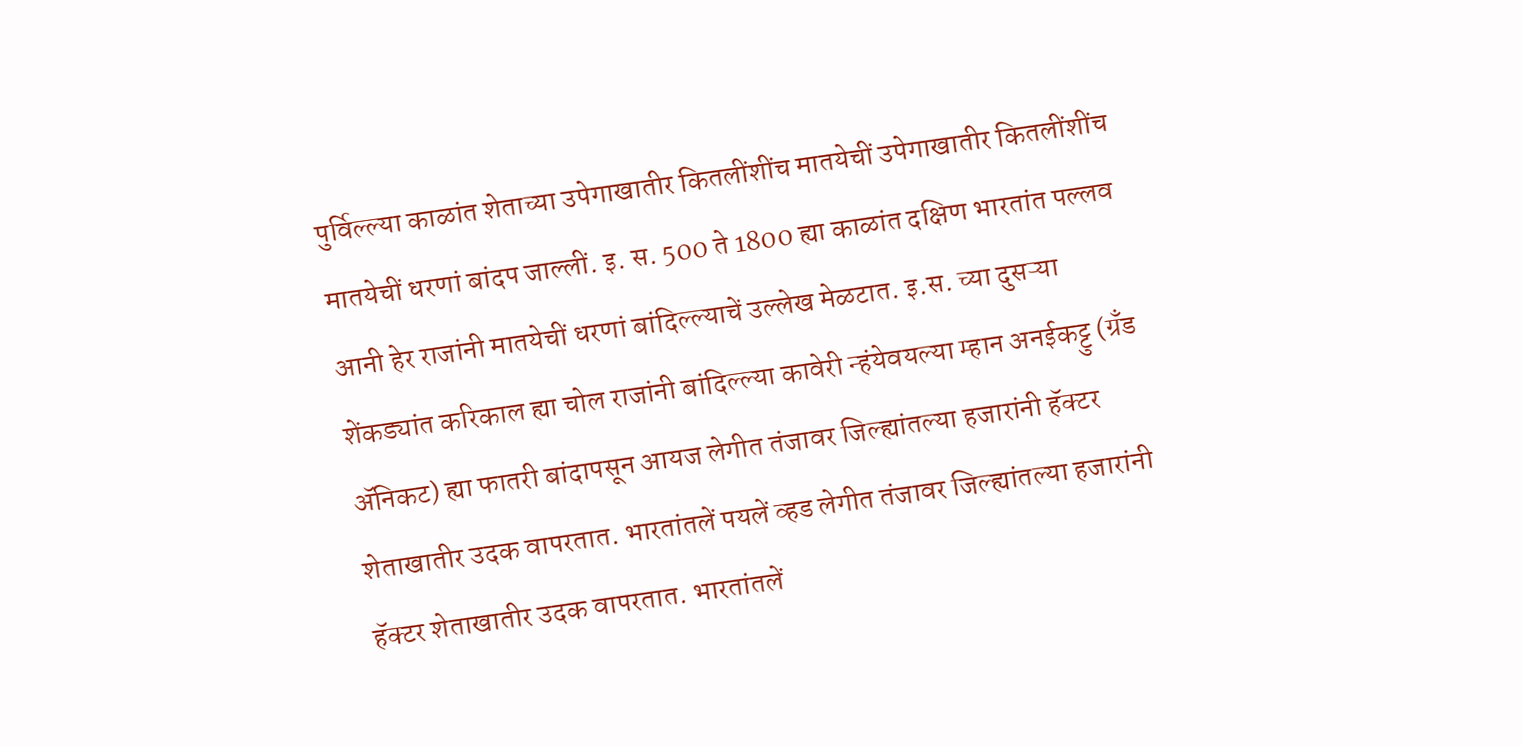पुर्विल्ल्या काळांत शेताच्या उपेगाखातीर कितलींशींच मातयेचीं उपेगाखातीर कितलींशींच मातयेचीं धरणां बांदप जाल्लीं. इ. स. 500 ते 1800 ह्या काळांत दक्षिण भारतांत पल्लव आनी हेर राजांनी मातयेचीं धरणां बांदिल्ल्याचें उल्लेख मेळटात. इ.स. च्या दुसऱ्या शेंकड्यांत करिकाल ह्या चोल राजांनी बांदिल्ल्या कावेरी न्हंयेवयल्या म्हान अनईकट्टु (ग्रँड ॲनिकट) ह्या फातरी बांदापसून आयज लेगीत तंजावर जिल्ह्यांतल्या हजारांनी हॅक्टर शेताखातीर उदक वापरतात. भारतांतलें पयलें व्हड लेगीत तंजावर जिल्ह्यांतल्या हजारांनी हॅक्टर शेताखातीर उदक वापरतात. भारतांतलें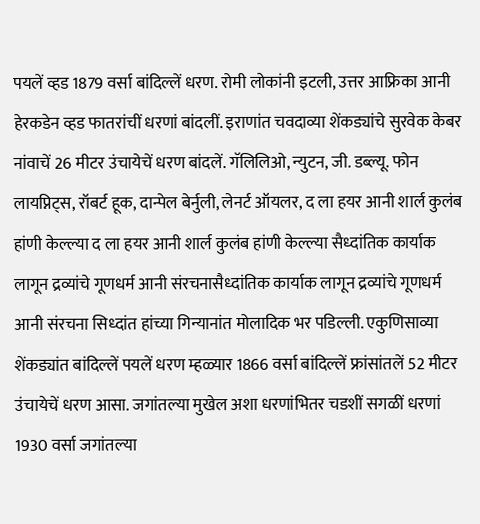पयलें व्हड 1879 वर्सा बांदिल्लें धरण. रोमी लोकांनी इटली, उत्तर आफ्रिका आनी हेरकडेन व्हड फातरांचीं धरणां बांदलीं. इराणांत चवदाव्या शेंकड्यांचे सुरवेक केबर नांवाचें 26 मीटर उंचायेचें धरण बांदलें. गॅलिलिओ, न्युटन, जी. डब्ल्यू. फोन लायप्निट्स, रॉबर्ट हूक, दान्पेल बेर्नुली, लेनर्ट ऑयलर, द ला हयर आनी शार्ल कुलंब हांणी केल्ल्या द ला हयर आनी शार्ल कुलंब हांणी केल्ल्या सैध्दांतिक कार्याक लागून द्रव्यांचे गूणधर्म आनी संरचनासैध्दांतिक कार्याक लागून द्रव्यांचे गूणधर्म आनी संरचना सिध्दांत हांच्या गिन्यानांत मोलादिक भर पडिल्ली. एकुणिसाव्या शेंकड्यांत बांदिल्लें पयलें धरण म्हळ्यार 1866 वर्सा बांदिल्लें फ्रांसांतलें 52 मीटर उंचायेचें धरण आसा. जगांतल्या मुखेल अशा धरणांभितर चडशीं सगळीं धरणां 1930 वर्सा जगांतल्या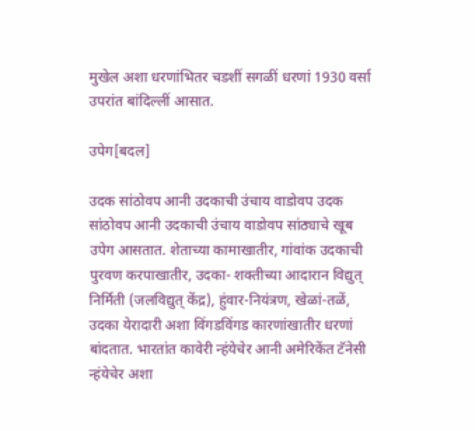मुखेल अशा धरणांभितर चडशीं सगळीं धरणां 1930 वर्सा उपरांत बांदिल्लीं आसात.

उपेग[बदल]

उदक सांठोवप आनी उदकाची उंचाय वाडोवप उदक सांठोवप आनी उदकाची उंचाय वाडोवप सांठ्याचे खूब उपेग आसतात. शेताच्या कामाखातीर, गांवांक उदकाची पुरवण करपाखातीर, उदका- शक्तीच्या आदारान विद्युत् निर्मिती (जलविद्युत् केंद्र), हुंवार-नियंत्रण, खेळां-तळें, उदका येरादारी अशा विंगडविंगड कारणांखातीर धरणां बांदतात. भारतांत कावेरी न्हंयेचेर आनी अमेरिकेंत टॅनेसी न्हंयेचेर अशा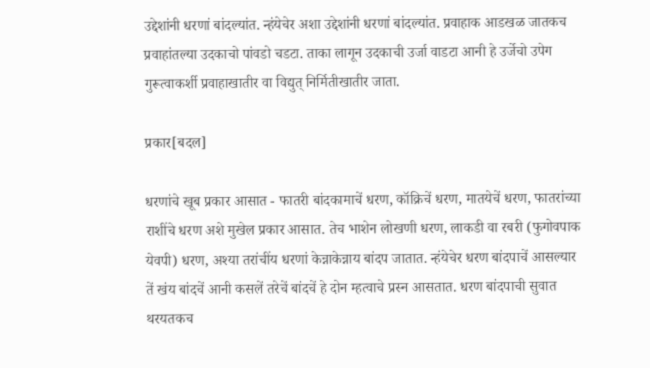उद्देशांनी धरणां बांदल्यांत. न्हंयेचेर अशा उद्देशांनी धरणां बांदल्यांत. प्रवाहाक आडखळ जातकच प्रवाहांतल्या उदकाचो पांवडो चडटा. ताका लागून उदकाची उर्जा वाडटा आनी हे उर्जेचो उपेग गुरूत्वाकर्शी प्रवाहाखातीर वा विद्युत् निर्मितीखातीर जाता.

प्रकार[बदल]

धरणांचे खूब प्रकार आसात - फातरी बांदकामाचें धरण, कॉक्रिचें धरण, मातयेचें धरण, फातरांच्या राशींचे धरण अशे मुखेल प्रकार आसात. तेच भाशेन लोखणी धरण, लाकडी वा रबरी (फुगोवपाक येवपी) धरण, अश्या तरांचींय धरणां केन्नाकेन्नाय बांदप जातात. न्हंयेचेर धरण बांदपाचें आसल्यार तें खंय बांदचें आनी कसलें तरेचें बांदचें हे दोन म्हत्वाचे प्रस्न आसतात. धरण बांदपाची सुवात थरयतकच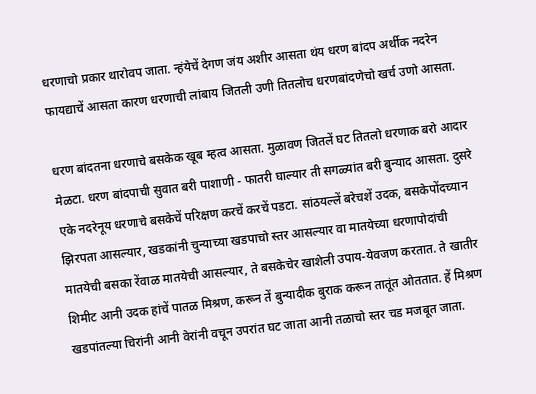धरणाचो प्रकार थारोवप जाता. न्हंयेचें देगण जंय अशीर आसता थंय धरण बांदप अर्थीक नदरेन फायद्याचें आसता कारण धरणाची लांबाय जितली उणी तितलोच धरणबांदणेचो खर्च उणो आसता.

धरण बांदतना धरणाचे बसकेक खूब म्हत्व आसता. मुळावण जितलें घट तितलो धरणाक बरो आदार मेळटा. धरण बांदपाची सुवात बरी पाशाणी - फातरी घाल्यार ती सगळ्यांत बरी बुन्याद आसता. दुसरे एके नदरेनूय धरणाचे बसकेचें परिक्षण करचें करचें पडटा. सांठयल्लें बरेचशें उदक, बसकेपोंदच्यान झिरपता आसल्यार, खडकांनी चुन्याच्या खडपाचो स्तर आसल्यार वा मातयेच्या धरणापोदांची मातयेची बसका रेंवाळ मातयेची आसल्यार, ते बसकेचेर खाशेली उपाय-येवजण करतात. ते खातीर शिमीट आनी उदक हांचें पातळ मिश्रण, करून तें बुन्यादीक बुराक करून तातूंत ओततात. हें मिश्रण खडपांतल्या चिरांनी आनी वेरांनी वचून उपरांत घट जाता आनी तळाचो स्तर चड मजबूत जाता.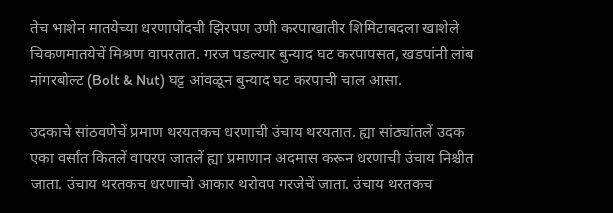तेच भाशेन मातयेच्या धरणापोंदची झिरपण उणी करपाखातीर शिमिटाबदला खाशेले चिकणमातयेचें मिश्रण वापरतात. गरज पडल्यार बुन्याद घट करपापसत, खडपांनी लांब नांगरबोल्ट (Bolt & Nut) घट्ट आंवळून बुन्याद घट करपाची चाल आसा.

उदकाचे सांठवणेचें प्रमाण थरयतकच धरणाची उंचाय थरयतात. ह्या सांठ्यांतलें उदक एका वर्सांत कितलें वापरप जातलें ह्या प्रमाणान अदमास करून धरणाची उंचाय निश्चीत जाता. उंचाय थरतकच धरणाचो आकार थरोवप गरजेचें जाता. उंचाय थरतकच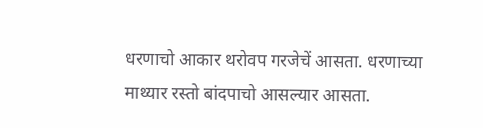धरणाचो आकार थरोवप गरजेचें आसता. धरणाच्या माथ्यार रस्तो बांदपाचो आसल्यार आसता.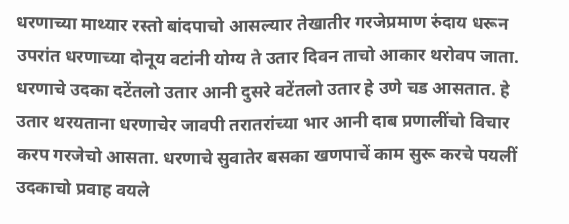धरणाच्या माथ्यार रस्तो बांदपाचो आसल्यार तेखातीर गरजेप्रमाण रुंदाय धरून उपरांत धरणाच्या दोनूय वटांनी योग्य ते उतार दिवन ताचो आकार थरोवप जाता. धरणाचे उदका दटेंतलो उतार आनी दुसरे वटेंतलो उतार हे उणे चड आसतात. हे उतार थरयताना धरणाचेर जावपी तरातरांच्या भार आनी दाब प्रणालींचो विचार करप गरजेचो आसता. धरणाचे सुवातेर बसका खणपाचें काम सुरू करचे पयलीं उदकाचो प्रवाह वयले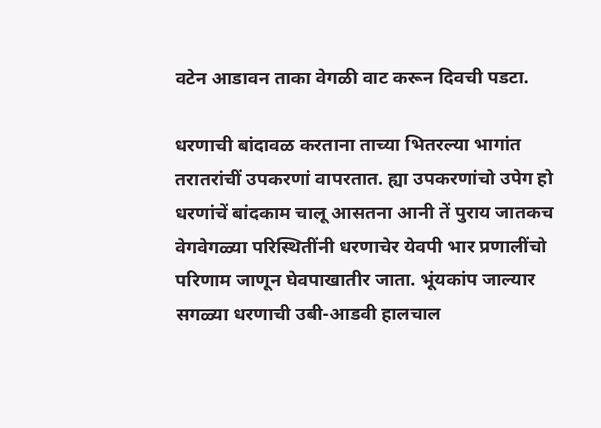वटेन आडावन ताका वेगळी वाट करून दिवची पडटा.

धरणाची बांदावळ करताना ताच्या भितरल्या भागांत तरातरांचीं उपकरणां वापरतात. ह्या उपकरणांचो उपेग हो धरणांचें बांदकाम चालू आसतना आनी तें पुराय जातकच वेगवेगळ्या परिस्थितींनी धरणाचेर येवपी भार प्रणालींचो परिणाम जाणून घेवपाखातीर जाता. भूंयकांप जाल्यार सगळ्या धरणाची उबी-आडवी हालचाल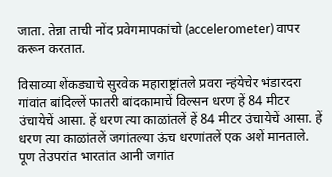जाता. तेन्ना ताची नोंद प्रवेगमापकांचो (accelerometer) वापर करून करतात.

विसाव्या शेंकड्याचे सुरवेक महाराष्ट्रांतले प्रवरा न्हंयेचेर भंडारदरा गांवांत बांदिल्लें फातरी बांदकामाचें विल्सन धरण हें 84 मीटर उंचायेचें आसा. हें धरण त्या काळांतलें हें 84 मीटर उंचायेचें आसा. हें धरण त्या काळांतलें जगांतल्या ऊंच धरणांतलें एक अशें मानताले. पूण तेउपरांत भारतांत आनी जगांत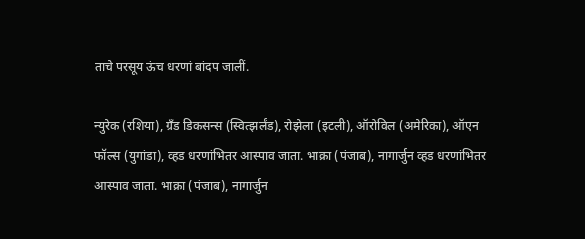ताचे परसूय ऊंच धरणां बांदप जालीं.

न्युरेक (रशिया), ग्रँड डिकसन्स (स्वित्झर्लंड), रोझेला (इटली), ऑरोविल (अमेरिका), ऑएन फॉल्स (युगांडा), व्हड धरणांभितर आस्पाव जाता. भाक्रा (पंजाब), नागार्जुन व्हड धरणांभितर आस्पाव जाता. भाक्रा (पंजाब), नागार्जुन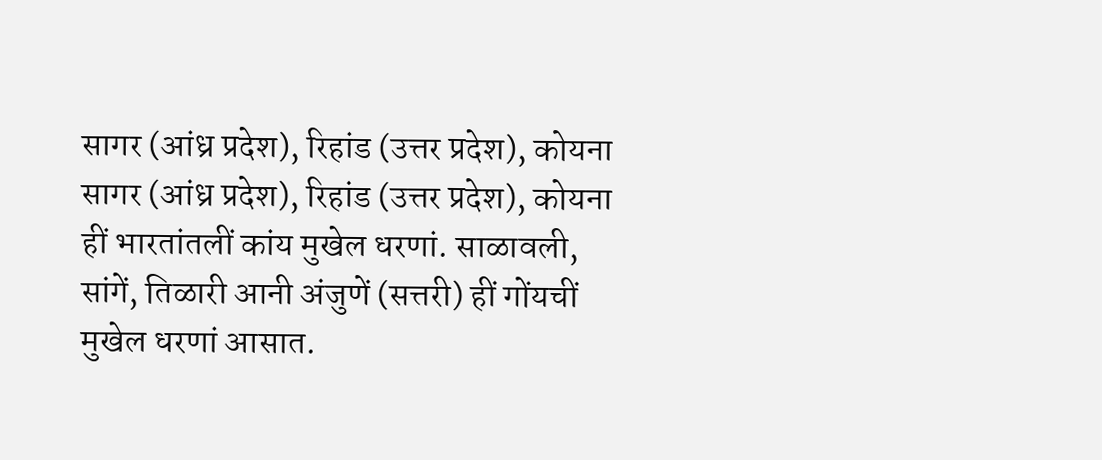सागर (आंध्र प्रदेश), रिहांड (उत्तर प्रदेश), कोयना सागर (आंध्र प्रदेश), रिहांड (उत्तर प्रदेश), कोयना हीं भारतांतलीं कांय मुखेल धरणां. साळावली, सांगें, तिळारी आनी अंजुणें (सत्तरी) हीं गोंयचीं मुखेल धरणां आसात.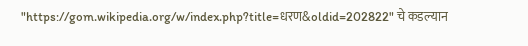"https://gom.wikipedia.org/w/index.php?title=धरण&oldid=202822" चे कडल्यान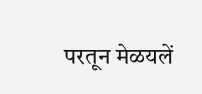परतून मेळयलें